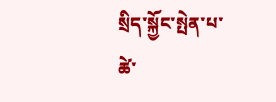སྲིད་སྐྱོང་སྤེན་པ་ཚེ་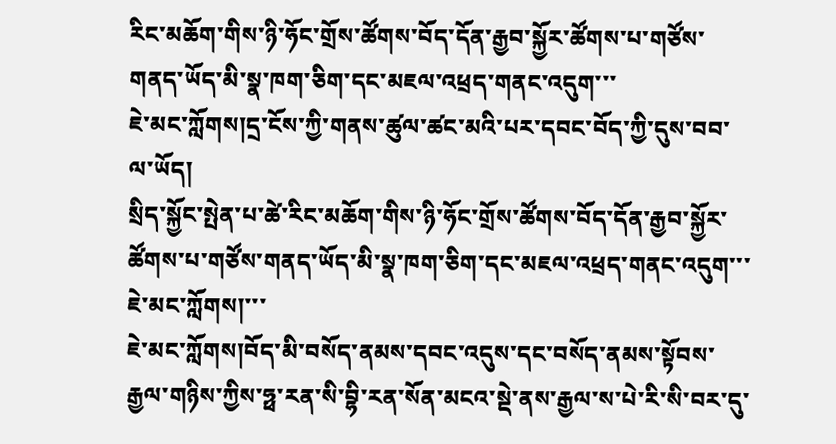རིང་མཆོག་གིས་ཉི་ཧོང་གྲོས་ཚོགས་བོད་དོན་རྒྱབ་སྐྱོར་ཚོགས་པ་གཙོས་གནད་ཡོད་མི་སྣ་ཁག་ཅིག་དང་མཇལ་འཕྲད་གནང་འདུག་་་
ཇེ་མང་ཀློགས།དྲ་ངོས་ཀྱི་གནས་ཚུལ་ཚང་མའི་པར་དབང་བོད་ཀྱི་དུས་བབ་ལ་ཡོད།
སྲིད་སྐྱོང་སྤེན་པ་ཚེ་རིང་མཆོག་གིས་ཉི་ཧོང་གྲོས་ཚོགས་བོད་དོན་རྒྱབ་སྐྱོར་ཚོགས་པ་གཙོས་གནད་ཡོད་མི་སྣ་ཁག་ཅིག་དང་མཇལ་འཕྲད་གནང་འདུག་་་
ཇེ་མང་ཀློགས།་་་
ཇེ་མང་ཀློགས།བོད་མི་བསོད་ནམས་དབང་འདུས་དང་བསོད་ནམས་སྟོབས་རྒྱལ་གཉིས་ཀྱིས་ཧྥ་རན་སི་བྷི་རན་སོན་མངའ་སྡེ་ནས་རྒྱལ་ས་པེ་རི་སི་བར་དུ་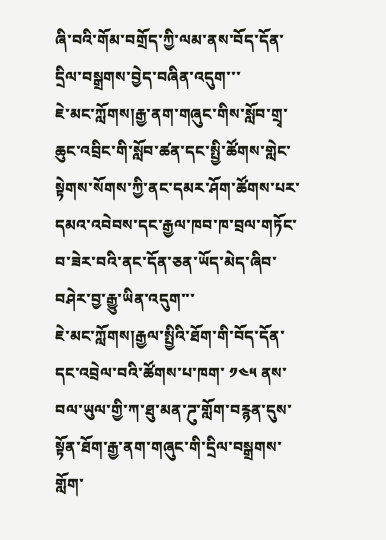ཞི་བའི་གོམ་བགྲོད་ཀྱི་ལམ་ནས་བོད་དོན་དྲིལ་བསྒྲགས་བྱེད་བཞིན་འདུག་་་
ཇེ་མང་ཀློགས།རྒྱ་ནག་གཞུང་གིས་སློབ་གྲྭ་ཆུང་འབྲིང་གི་སློབ་ཚན་དང་སྤྱི་ཚོགས་གླེང་སྟེགས་སོགས་ཀྱི་ནང་དམར་ཤོག་ཚོགས་པར་དམའ་འབེབས་དང་རྒྱལ་ཁབ་ཁ་བྲལ་གཏོང་བ་ཟེར་བའི་ནང་དོན་ཅན་ཡོད་མེད་ཞིབ་བཤེར་བྱ་རྒྱུ་ཡིན་འདུག་་་
ཇེ་མང་ཀློགས།རྒྱལ་སྤྱིའི་ཐོག་གི་བོད་དོན་དང་འབྲེལ་བའི་ཚོགས་པ་ཁག་ ༡༤༥ ནས་བལ་ཡུལ་གྱི་ཀ་ཐུ་མན་ཌུ་གློག་བརྙན་དུས་སྟོན་ཐོག་རྒྱ་ནག་གཞུང་གི་དྲིལ་བསྒྲགས་གློག་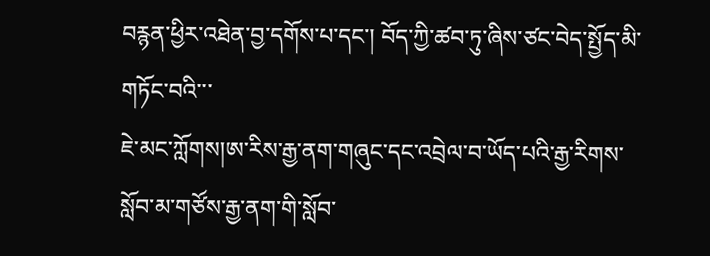བརྙན་ཕྱིར་འཐེན་བྱ་དགོས་པ་དང་། བོད་ཀྱི་ཚབ་ཏུ་ཞིས་ཙང་བེད་སྤྱོད་མི་གཏོང་བའི་་་
ཇེ་མང་ཀློགས།ཨ་རིས་རྒྱ་ནག་གཞུང་དང་འབྲེལ་བ་ཡོད་པའི་རྒྱ་རིགས་སློབ་མ་གཙོས་རྒྱ་ནག་གི་སློབ་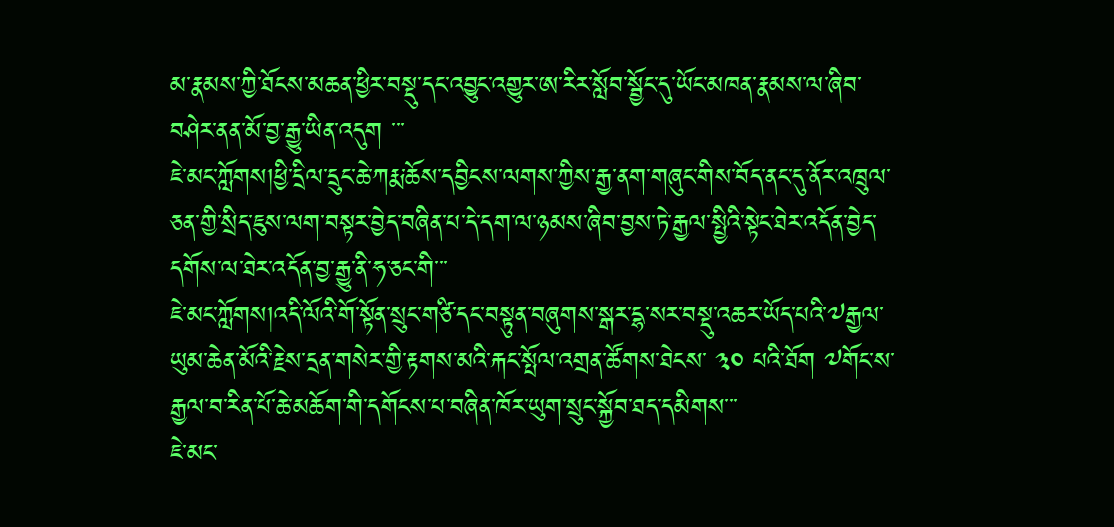མ་རྣམས་ཀྱི་ཐོངས་མཆན་ཕྱིར་བསྡུ་དང་འབྱུང་འགྱུར་ཨ་རིར་སློབ་སྦྱོང་དུ་ཡོང་མཁན་རྣམས་ལ་ཞིབ་བཤེར་ནན་མོ་བྱ་རྒྱུ་ཡིན་འདུག ་་་
ཇེ་མང་ཀློགས།ཕྱི་དྲིལ་དྲུང་ཆེ་ཀརྨ་ཆོས་དབྱིངས་ལགས་ཀྱིས་རྒྱ་ནག་གཞུང་གིས་བོད་ནང་དུ་ནོར་འཁྲུལ་ཅན་གྱི་སྲིད་ཇུས་ལག་བསྟར་བྱེད་བཞིན་པ་དེ་དག་ལ་ཉམས་ཞིབ་བྱས་ཏེ་རྒྱལ་སྤྱིའི་སྟེང་ཐེར་འདོན་བྱེད་དགོས་ལ་ཐེར་འདོན་བྱ་རྒྱུ་ནི་ཧ་ཅང་གི་་་
ཇེ་མང་ཀློགས།འདི་ལོའི་གོ་སྟོན་སྲུང་གཙི་དང་བསྟུན་བཞུགས་སྒར་དྷ་སར་བསྡུ་འཆར་ཡོད་པའི་༧རྒྱལ་ཡུམ་ཆེན་མོའི་རྗེས་དྲན་གསེར་གྱི་རྟགས་མའི་རྐང་སྤོལ་འགྲན་ཚོགས་ཐེངས་ ༣༠ པའི་ཐོག ༧གོང་ས་རྒྱལ་བ་རིན་པོ་ཆེ་མཆོག་གི་དགོངས་པ་བཞིན་ཁོར་ཡུག་སྲུང་སྐྱོབ་ཐད་དམིགས་་་
ཇེ་མང་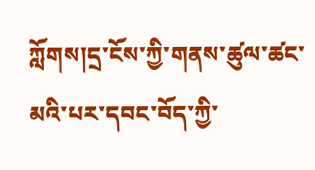ཀློགས།དྲ་ངོས་ཀྱི་གནས་ཚུལ་ཚང་མའི་པར་དབང་བོད་ཀྱི་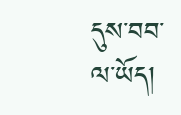དུས་བབ་ལ་ཡོད།